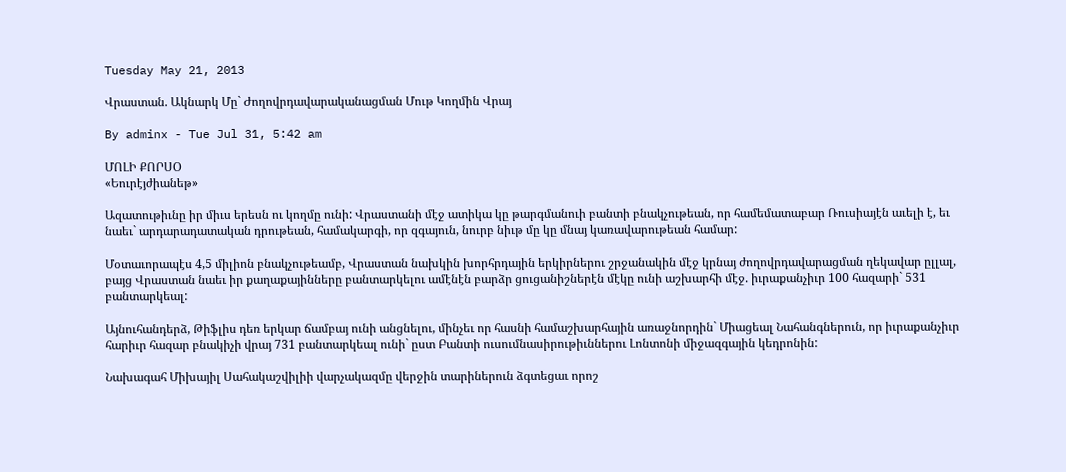Tuesday May 21, 2013

Վրաստան. Ակնարկ Մը` Ժողովրդավարականացման Մութ Կողմին Վրայ

By adminx - Tue Jul 31, 5:42 am

ՄՈԼԻ ՔՈՐՍՕ
«Եուրէյժիանեթ»

Ազատութիւնը իր միւս երեսն ու կողմը ունի: Վրաստանի մէջ ատիկա կը թարգմանուի բանտի բնակչութեան, որ համեմատաբար Ռուսիայէն աւելի է, եւ նաեւ` արդարադատական դրութեան, համակարգի, որ զգայուն, նուրբ նիւթ մը կը մնայ կառավարութեան համար:

Մօտաւորապէս 4,5 միլիոն բնակչութեամբ, Վրաստան նախկին խորհրդային երկիրներու շրջանակին մէջ կրնայ ժողովրդավարացման ղեկավար ըլլալ, բայց Վրաստան նաեւ իր քաղաքայինները բանտարկելու ամէնէն բարձր ցուցանիշներէն մէկը ունի աշխարհի մէջ. իւրաքանչիւր 100 հազարի` 531 բանտարկեալ:

Այնուհանդերձ, Թիֆլիս դեռ երկար ճամբայ ունի անցնելու, մինչեւ որ հասնի համաշխարհային առաջնորդին` Միացեալ Նահանգներուն, որ իւրաքանչիւր հարիւր հազար բնակիչի վրայ 731 բանտարկեալ ունի` ըստ Բանտի ուսումնասիրութիւններու Լոնտոնի միջազգային կեդրոնին:

Նախագահ Միխայիլ Սահակաշվիլիի վարչակազմը վերջին տարիներուն ձգտեցաւ որոշ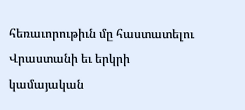հեռաւորութիւն մը հաստատելու Վրաստանի եւ երկրի կամայական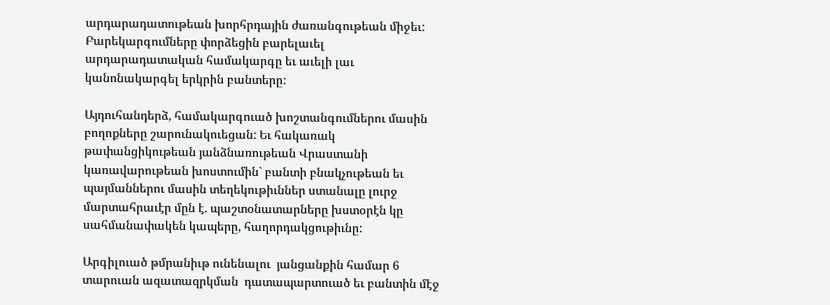արդարադատութեան խորհրդային ժառանգութեան միջեւ: Բարեկարգումները փորձեցին բարելաւել արդարադատական համակարգը եւ աւելի լաւ կանոնակարգել երկրին բանտերը:

Այդուհանդերձ, համակարգուած խոշտանգումներու մասին բողոքները շարունակուեցան: Եւ հակառակ թափանցիկութեան յանձնառութեան Վրաստանի կառավարութեան խոստումին` բանտի բնակչութեան եւ պայմաններու մասին տեղեկութիւններ ստանալը լուրջ մարտահրաւէր մըն է. պաշտօնատարները խստօրէն կը սահմանափակեն կապերը, հաղորդակցութիւնը:

Արգիլուած թմրանիւթ ունենալու  յանցանքին համար 6 տարուան ազատազրկման  դատապարտուած եւ բանտին մէջ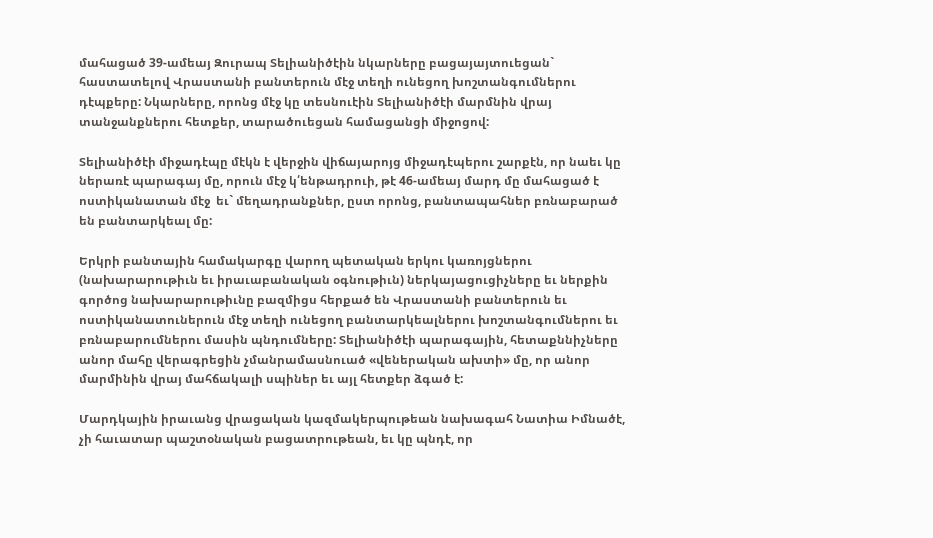մահացած 39-ամեայ Զուրապ Տելիանիծէին նկարները բացայայտուեցան` հաստատելով Վրաստանի բանտերուն մէջ տեղի ունեցող խոշտանգումներու դէպքերը: Նկարները, որոնց մէջ կը տեսնուէին Տելիանիծէի մարմնին վրայ տանջանքներու հետքեր, տարածուեցան համացանցի միջոցով:

Տելիանիծէի միջադէպը մէկն է վերջին վիճայարոյց միջադէպերու շարքէն, որ նաեւ կը ներառէ պարագայ մը, որուն մէջ կ՛ենթադրուի, թէ 46-ամեայ մարդ մը մահացած է ոստիկանատան մէջ  եւ` մեղադրանքներ, ըստ որոնց, բանտապահներ բռնաբարած են բանտարկեալ մը:

Երկրի բանտային համակարգը վարող պետական երկու կառոյցներու (նախարարութիւն եւ իրաւաբանական օգնութիւն) ներկայացուցիչները եւ ներքին գործոց նախարարութիւնը բազմիցս հերքած են Վրաստանի բանտերուն եւ ոստիկանատուներուն մէջ տեղի ունեցող բանտարկեալներու խոշտանգումներու եւ բռնաբարումներու մասին պնդումները: Տելիանիծէի պարագային, հետաքննիչները անոր մահը վերագրեցին չմանրամասնուած «վեներական ախտի» մը, որ անոր մարմինին վրայ մահճակալի սպիներ եւ այլ հետքեր ձգած է:

Մարդկային իրաւանց վրացական կազմակերպութեան նախագահ Նատիա Իմնածէ, չի հաւատար պաշտօնական բացատրութեան, եւ կը պնդէ, որ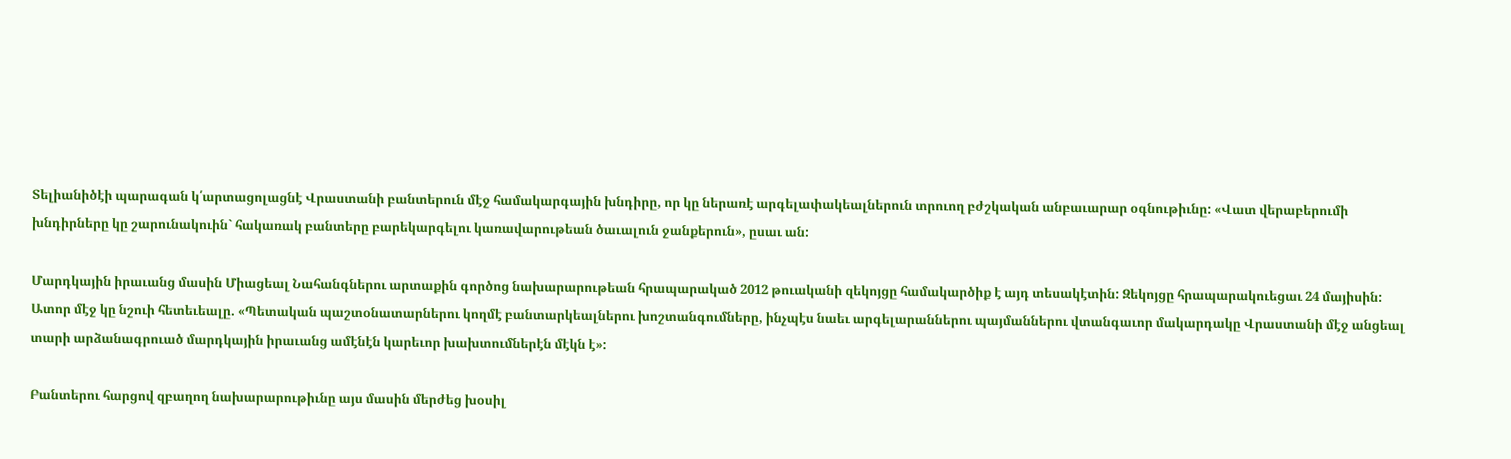Տելիանիծէի պարագան կ՛արտացոլացնէ Վրաստանի բանտերուն մէջ համակարգային խնդիրը, որ կը ներառէ արգելափակեալներուն տրուող բժշկական անբաւարար օգնութիւնը: «Վատ վերաբերումի խնդիրները կը շարունակուին` հակառակ բանտերը բարեկարգելու կառավարութեան ծաւալուն ջանքերուն», ըսաւ ան:

Մարդկային իրաւանց մասին Միացեալ Նահանգներու արտաքին գործոց նախարարութեան հրապարակած 2012 թուականի զեկոյցը համակարծիք է այդ տեսակէտին: Զեկոյցը հրապարակուեցաւ 24 մայիսին: Ատոր մէջ կը նշուի հետեւեալը. «Պետական պաշտօնատարներու կողմէ բանտարկեալներու խոշտանգումները, ինչպէս նաեւ արգելարաններու պայմաններու վտանգաւոր մակարդակը Վրաստանի մէջ անցեալ տարի արձանագրուած մարդկային իրաւանց ամէնէն կարեւոր խախտումներէն մէկն է»:

Բանտերու հարցով զբաղող նախարարութիւնը այս մասին մերժեց խօսիլ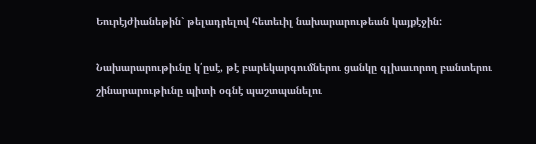Եուրէյժիանեթին` թելադրելով հետեւիլ նախարարութեան կայքէջին:

Նախարարութիւնը կ՛ըսէ, թէ բարեկարգումներու ցանկը գլխաւորող բանտերու շինարարութիւնը պիտի օգնէ պաշտպանելու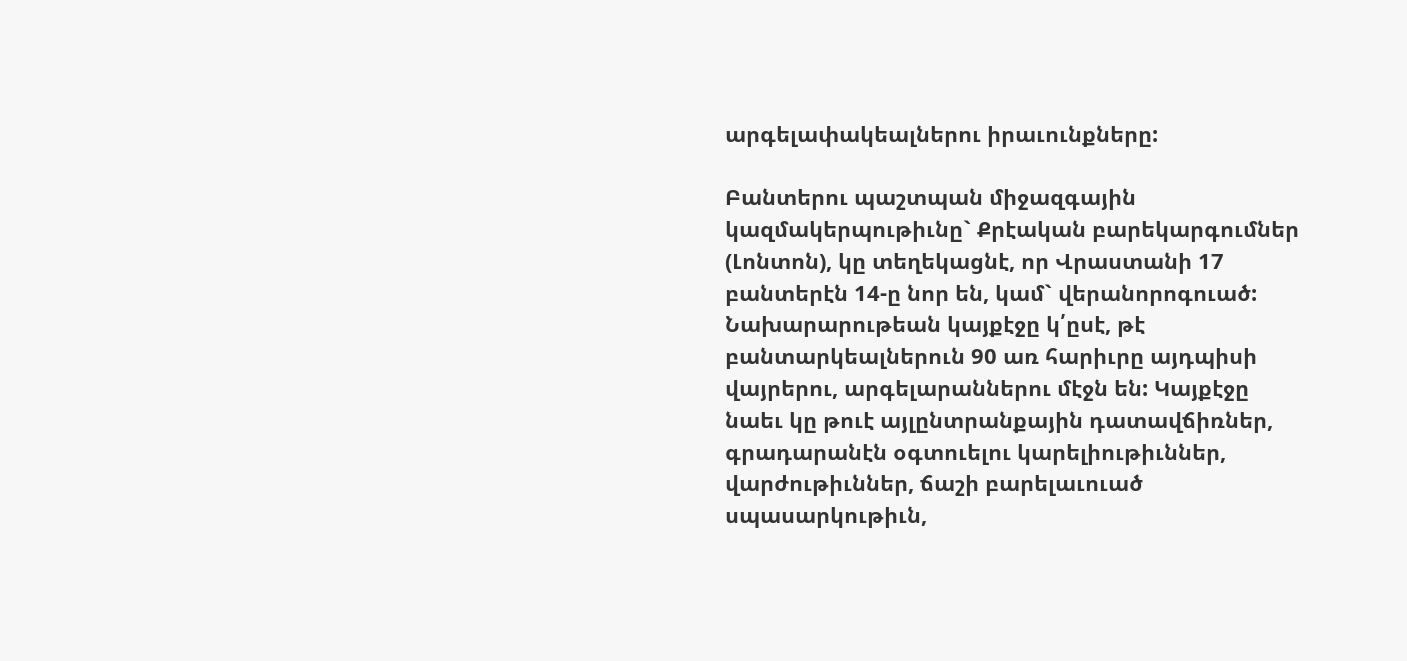արգելափակեալներու իրաւունքները:

Բանտերու պաշտպան միջազգային կազմակերպութիւնը` Քրէական բարեկարգումներ (Լոնտոն), կը տեղեկացնէ, որ Վրաստանի 17 բանտերէն 14-ը նոր են, կամ` վերանորոգուած: Նախարարութեան կայքէջը կ՛ըսէ, թէ բանտարկեալներուն 90 առ հարիւրը այդպիսի վայրերու, արգելարաններու մէջն են: Կայքէջը նաեւ կը թուէ այլընտրանքային դատավճիռներ, գրադարանէն օգտուելու կարելիութիւններ, վարժութիւններ, ճաշի բարելաւուած սպասարկութիւն,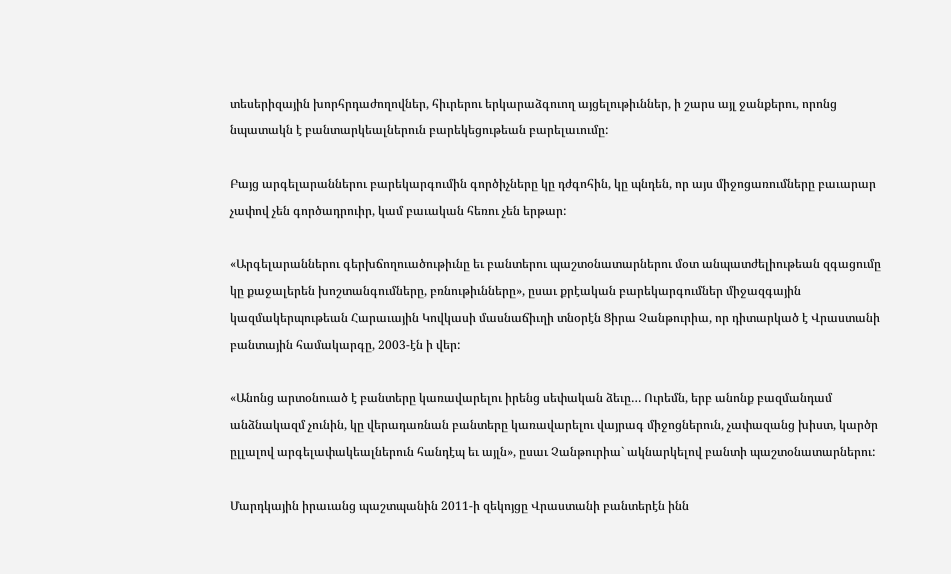տեսերիզային խորհրդաժողովներ, հիւրերու երկարաձգուող այցելութիւններ, ի շարս այլ ջանքերու, որոնց նպատակն է բանտարկեալներուն բարեկեցութեան բարելաւումը:

Բայց արգելարաններու բարեկարգումին գործիչները կը դժգոհին, կը պնդեն, որ այս միջոցառումները բաւարար չափով չեն գործադրուիր, կամ բաւական հեռու չեն երթար:

«Արգելարաններու գերխճողուածութիւնը եւ բանտերու պաշտօնատարներու մօտ անպատժելիութեան զգացումը կը քաջալերեն խոշտանգումները, բռնութիւնները», ըսաւ քրէական բարեկարգումներ միջազգային կազմակերպութեան Հարաւային Կովկասի մասնաճիւղի տնօրէն Ցիրա Չանթուրիա, որ դիտարկած է Վրաստանի բանտային համակարգը, 2003-էն ի վեր:

«Անոնց արտօնուած է բանտերը կառավարելու իրենց սեփական ձեւը… Ուրեմն, երբ անոնք բազմանդամ անձնակազմ չունին, կը վերադառնան բանտերը կառավարելու վայրագ միջոցներուն, չափազանց խիստ, կարծր ըլլալով արգելափակեալներուն հանդէպ եւ այլն», ըսաւ Չանթուրիա` ակնարկելով բանտի պաշտօնատարներու:

Մարդկային իրաւանց պաշտպանին 2011-ի զեկոյցը Վրաստանի բանտերէն ինն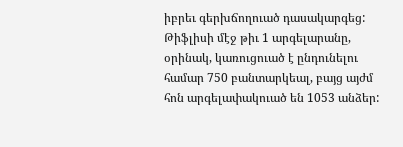իբրեւ գերխճողուած դասակարգեց: Թիֆլիսի մէջ թիւ 1 արգելարանը, օրինակ, կառուցուած է ընդունելու համար 750 բանտարկեալ, բայց այժմ հոն արգելափակուած են 1053 անձեր: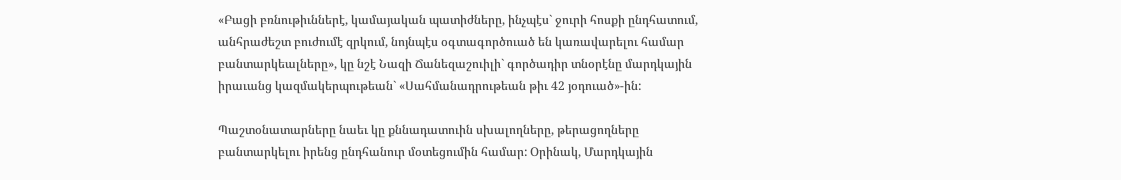«Բացի բռնութիւններէ, կամայական պատիժները, ինչպէս` ջուրի հոսքի ընդհատում, անհրաժեշտ բուժումէ զրկում, նոյնպէս օգտագործուած են կառավարելու համար բանտարկեալները», կը նշէ Նազի Ճանեզաշուիլի` գործադիր տնօրէնը մարդկային իրաւանց կազմակերպութեան` «Սահմանադրութեան թիւ 42 յօդուած»-ին:

Պաշտօնատարները նաեւ կը քննադատուին սխալողները, թերացողները բանտարկելու իրենց ընդհանուր մօտեցումին համար: Օրինակ, Մարդկային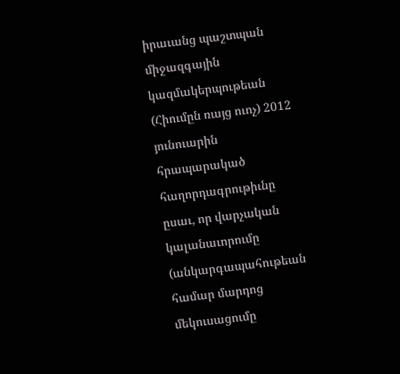իրաւանց պաշտպան միջազգային կազմակերպութեան (Հիումըն ռայց ուոչ) 2012 յունուարին հրապարակած հաղորդագրութիւնը ըսաւ, որ վարչական կալանաւորումը (անկարգապահութեան համար մարդոց մեկուսացումը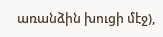առանձին խուցի մէջ),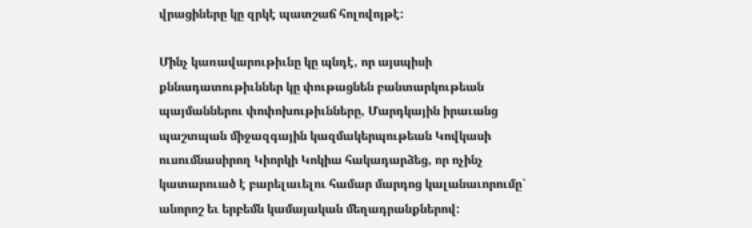վրացիները կը զրկէ պատշաճ հոլովոյթէ:

Մինչ կառավարութիւնը կը պնդէ, որ այսպիսի քննադատութիւններ կը փութացնեն բանտարկութեան պայմաններու փոփոխութիւնները, Մարդկային իրաւանց պաշտպան միջազգային կազմակերպութեան Կովկասի ուսումնասիրող Կիորկի Կոկիա հակադարձեց, որ ոչինչ կատարուած է բարելաւելու համար մարդոց կալանաւորումը` անորոշ եւ երբեմն կամայական մեղադրանքներով: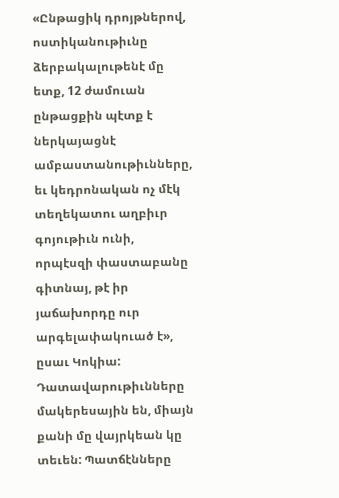«Ընթացիկ դրոյթներով, ոստիկանութիւնը ձերբակալութենէ մը ետք, 12 ժամուան ընթացքին պէտք է ներկայացնէ ամբաստանութիւնները, եւ կեդրոնական ոչ մէկ տեղեկատու աղբիւր գոյութիւն ունի, որպէսզի փաստաբանը գիտնայ, թէ իր յաճախորդը ուր արգելափակուած է», ըսաւ Կոկիա: Դատավարութիւնները մակերեսային են, միայն քանի մը վայրկեան կը տեւեն: Պատճէնները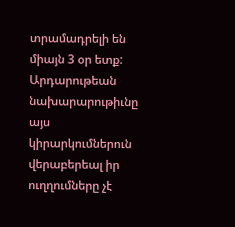տրամադրելի են միայն 3 օր ետք: Արդարութեան նախարարութիւնը այս կիրարկումներուն վերաբերեալ իր ուղղումները չէ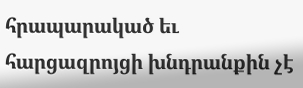հրապարակած եւ հարցազրոյցի խնդրանքին չէ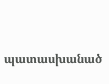պատասխանած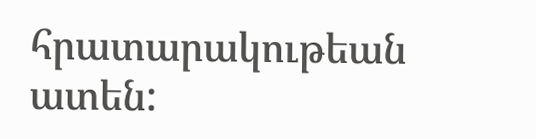հրատարակութեան ատեն: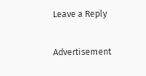Leave a Reply

Advertisement